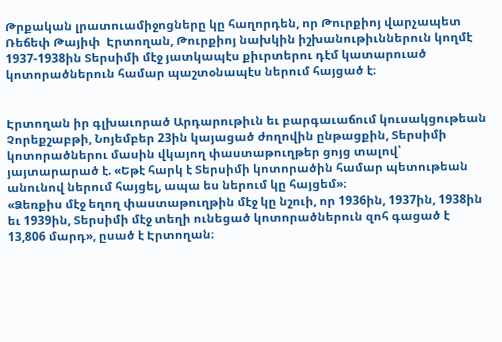Թրքական լրատուամիջոցները կը հաղորդեն, որ Թուրքիոյ վարչապետ Ռեճեփ Թայիփ  Էրտողան, Թուրքիոյ նախկին իշխանութիւններուն կողմէ 1937-1938ին Տերսիմի մէջ յատկապէս քիւրտերու դէմ կատարուած կոտորածներուն համար պաշտօնապէս ներում հայցած է։


Էրտողան իր գլխաւորած Արդարութիւն եւ բարգաւաճում կուսակցութեան Չորեքշաբթի, Նոյեմբեր 23ին կայացած ժողովին ընթացքին, Տերսիմի կոտորածներու մասին վկայող փաստաթուղթեր ցոյց տալով՝ յայտարարած է. «Եթէ հարկ է Տերսիմի կոտորածին համար պետութեան անունով ներում հայցել, ապա ես ներում կը հայցեմ»։
«Ձեռքիս մէջ եղող փաստաթուղթին մէջ կը նշուի, որ 1936ին, 1937ին, 1938ին եւ 1939ին, Տերսիմի մէջ տեղի ունեցած կոտորածներուն զոհ գացած է 13,806 մարդ», ըսած է Էրտողան։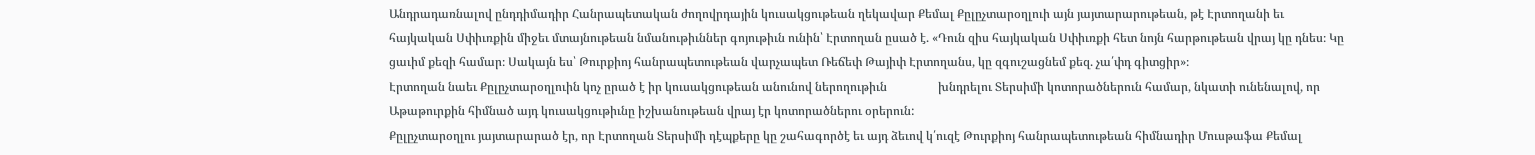Անդրադառնալով ընդդիմադիր Հանրապետական ժողովրդային կուսակցութեան ղեկավար Քեմալ Քըլըչտարօղլուի այն յայտարարութեան, թէ Էրտողանի եւ հայկական Սփիւռքին միջեւ մտայնութեան նմանութիւններ գոյութիւն ունին՝ Էրտողան ըսած է. «Դուն զիս հայկական Սփիւռքի հետ նոյն հարթութեան վրայ կը դնես։ Կը ցաւիմ քեզի համար։ Սակայն ես՝ Թուրքիոյ հանրապետութեան վարչապետ Ռեճեփ Թայիփ Էրտողանս, կը զգուշացնեմ քեզ. չա՛փդ գիտցիր»։
Էրտողան նաեւ Քըլըչտարօղլուին կոչ ըրած է իր կուսակցութեան անունով ներողութիւն                 խնդրելու Տերսիմի կոտորածներուն համար, նկատի ունենալով, որ Աթաթուրքին հիմնած այդ կուսակցութիւնը իշխանութեան վրայ էր կոտորածներու օրերուն:
Քըլըչտարօղլու յայտարարած էր, որ Էրտողան Տերսիմի դէպքերը կը շահագործէ եւ այդ ձեւով կ՛ուզէ Թուրքիոյ հանրապետութեան հիմնադիր Մուսթաֆա Քեմալ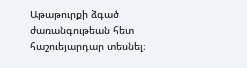Աթաթուրքի ձգած ժառանգութեան հետ հաշուեյարդար տեսնել։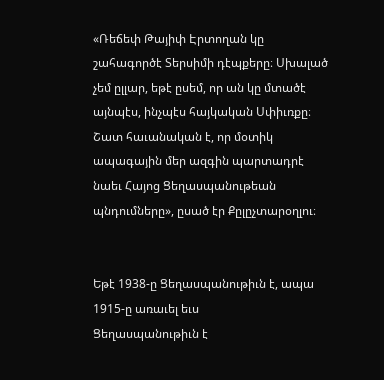«Ռեճեփ Թայիփ Էրտողան կը շահագործէ Տերսիմի դէպքերը։ Սխալած չեմ ըլլար, եթէ ըսեմ, որ ան կը մտածէ այնպէս, ինչպէս հայկական Սփիւռքը։ Շատ հաւանական է, որ մօտիկ ապագային մեր ազգին պարտադրէ նաեւ Հայոց Ցեղասպանութեան պնդումները», ըսած էր Քըլըչտարօղլու։


Եթէ 1938-ը Ցեղասպանութիւն է, ապա 1915-ը առաւել եւս
Ցեղասպանութիւն է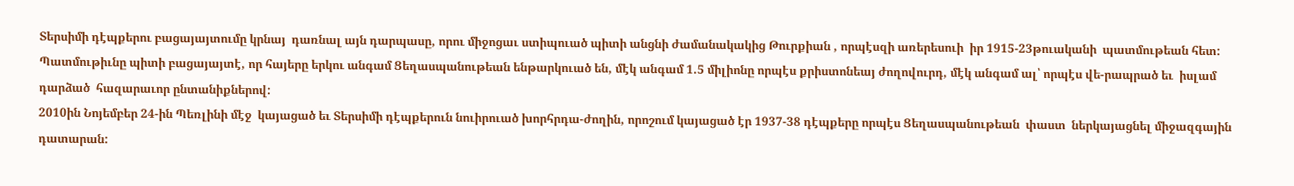Տերսիմի դէպքերու բացայայտումը կրնայ  դառնալ այն դարպասը, որու միջոցաւ ստիպուած պիտի անցնի ժամանակակից Թուրքիան , որպէսզի առերեսուի  իր 1915-23թուականի  պատմութեան հետ:
Պատմութիւնը պիտի բացայայտէ, որ հայերը երկու անգամ Ցեղասպանութեան ենթարկուած են, մէկ անգամ 1.5 միլիոնը որպէս քրիստոնեայ ժողովուրդ, մէկ անգամ ալ՝ որպէս վե-րապրած եւ  իսլամ դարձած  հազարաւոր ընտանիքներով:
2010ին Նոյեմբեր 24-ին Պեռլինի մէջ  կայացած եւ Տերսիմի դէպքերուն նուիրուած խորհրդա-ժողին, որոշում կայացած էր 1937-38 դէպքերը որպէս Ցեղասպանութեան  փաստ  ներկայացնել միջազգային դատարան: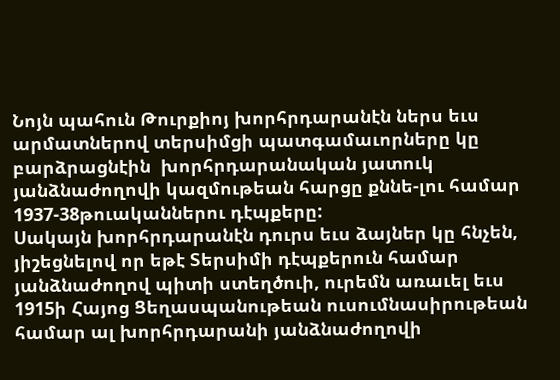Նոյն պահուն Թուրքիոյ խորհրդարանէն ներս եւս արմատներով տերսիմցի պատգամաւորները կը բարձրացնէին  խորհրդարանական յատուկ  յանձնաժողովի կազմութեան հարցը քննե-լու համար 1937-38թուականներու դէպքերը:
Սակայն խորհրդարանէն դուրս եւս ձայներ կը հնչեն, յիշեցնելով որ եթէ Տերսիմի դէպքերուն համար յանձնաժողով պիտի ստեղծուի, ուրեմն առաւել եւս 1915ի Հայոց Ցեղասպանութեան ուսումնասիրութեան համար ալ խորհրդարանի յանձնաժողովի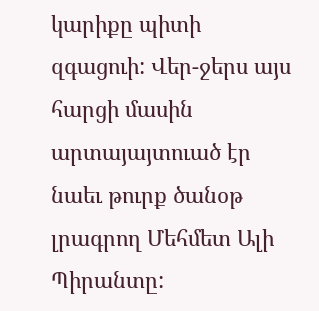կարիքը պիտի զգացուի: Վեր-ջերս այս հարցի մասին արտայայտուած էր նաեւ թուրք ծանօթ լրագրող Մեհմետ Ալի Պիրանտը: